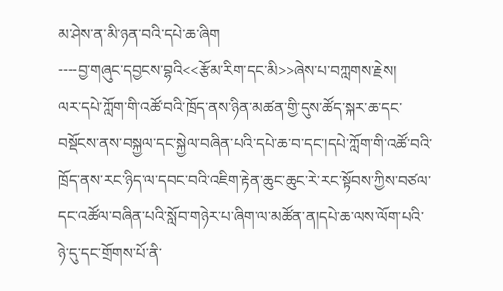མ་ཤེས་ན་མི་ཉན་བའི་དཔེ་ཆ་ཞིག
----བྱ་གཞུང་དབྱངས་བྷའི<<རྩོམ་རིག་དང་མི>>ཞེས་པ་བཀླགས་རྗེས།
ལར་དཔེ་ཀློག་གི་འཚོ་བའི་ཁྲོད་ནས་ཉིན་མཚན་གྱི་དུས་ཚོད་སྐར་ཆ་དང་བསྡོངས་ནས་བསྐྱལ་དང་སྐྱེལ་བཞིན་པའི་དཔེ་ཆ་བ་དང་།དཔེ་ཀློག་གི་འཚོ་བའི་ཁྲོད་ནས་རང་ཉིད་ལ་དབང་བའི་འཇིག་རྟེན་ཆུང་ཆུང་རེ་རང་སྟོབས་ཀྱིས་བཙལ་དང་འཚོལ་བཞིན་པའི་སློབ་གཉེར་པ་ཞིག་ལ་མཚོན་ན།དཔེ་ཆ་ལས་ལོག་པའི་ཉེ་དུ་དང་གྲོགས་པོ་ནི་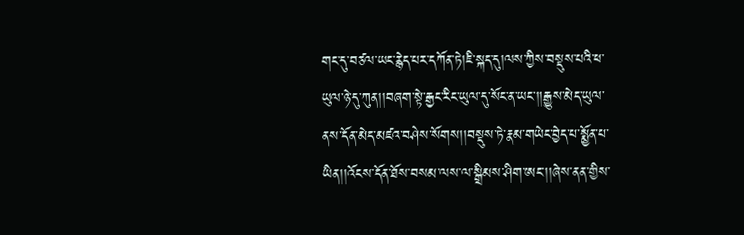གང་དུ་བཙལ་ཡང་རྙེད་པར་དཀོན་ཏེ།ཇི་སྐད་དུ།ལས་ཀྱིས་བསྡུས་པའི་ཕ་ཡུལ་ཉེ་དུ་ཀུན།།བཞག་སྟེ་རྒྱང་རིང་ཡུལ་དུ་སོང་ན་ཡང་།།རྒྱུས་མེད་ཡུལ་ནས་དོན་མེད་མཛའ་བཤེས་སོགས།།བསྡུས་ཏེ་རྣམ་གཡེང་བྱེད་པ་སྨྱོན་པ་ཡིན།།འོངས་དོན་ཐོས་བསམ་ལས་ལ་སྒྲིམས་ཤིག་ཨང་།།ཞེས་ནན་གྱིས་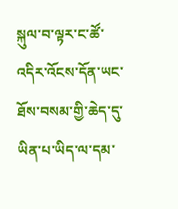སྐུལ་བ་ལྟར་ང་ཚོ་འདིར་འོངས་དོན་ཡང་ཐོས་བསམ་གྱི་ཆེད་དུ་ཡིན་པ་ཡིད་ལ་དམ་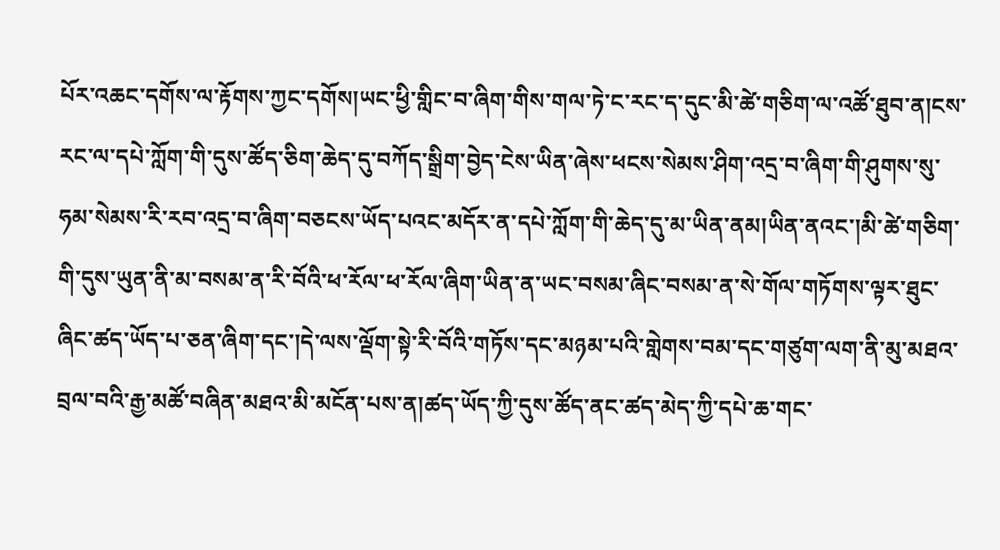པོར་འཆང་དགོས་ལ་རྟོགས་ཀྱང་དགོས།ཡང་ཕྱི་གླིང་བ་ཞིག་གིས་གལ་ཏེ་ང་རང་ད་དུང་མི་ཚེ་གཅིག་ལ་འཚོ་ཐུབ་ན།ངས་རང་ལ་དཔེ་ཀློག་གི་དུས་ཚོད་ཅིག་ཆེད་དུ་བཀོད་སྒྲིག་བྱེད་ངེས་ཡིན་ཞེས་ཕངས་སེམས་ཤིག་འདྲ་བ་ཞིག་གི་ཤུགས་སུ་ཧམ་སེམས་རི་རབ་འདྲ་བ་ཞིག་བཅངས་ཡོད་པའང་མདོར་ན་དཔེ་ཀློག་གི་ཆེད་དུ་མ་ཡིན་ནམ།ཡིན་ནའང་།མི་ཚེ་གཅིག་གི་དུས་ཡུན་ནི་མ་བསམ་ན་རི་བོའི་ཕ་རོལ་ཕ་རོལ་ཞིག་ཡིན་ན་ཡང་བསམ་ཞིང་བསམ་ན་སེ་གོལ་གཏོགས་ལྟར་ཐུང་ཞིང་ཚད་ཡོད་པ་ཅན་ཞིག་དང་།དེ་ལས་ལྡོག་སྟེ་རི་བོའི་གཏོས་དང་མཉམ་པའི་གླེགས་བམ་དང་གཙུག་ལག་ནི་མུ་མཐའ་བྲལ་བའི་རྒྱ་མཚོ་བཞིན་མཐའ་མི་མངོན་པས་ན།ཚད་ཡོད་ཀྱི་དུས་ཚོད་ནང་ཚད་མེད་ཀྱི་དཔེ་ཆ་གང་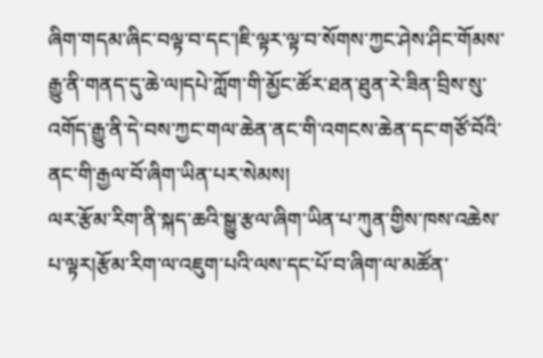ཞིག་གདམ་ཞིང་བལྟ་བ་དང་།ཇི་ལྟར་ལྟ་བ་སོགས་ཀྱང་ཤེས་ཤིང་གོམས་རྒྱུ་ནི་གནད་དུ་ཆེ་ལ།དཔེ་ཀློག་གི་མྱོང་ཚོར་ཐན་ཐུན་རེ་ཟིན་བྲིས་སུ་འགོད་རྒྱུ་ནི་དེ་བས་ཀྱང་གལ་ཆེན་ནང་གི་འགངས་ཆེན་དང་གཙོ་བོའི་ནང་གི་རྒྱལ་བོ་ཞིག་ཡིན་པར་སེམས།
ལར་རྩོམ་རིག་ནི་སྐད་ཆའི་སྒྱུ་རྩལ་ཞིག་ཡིན་པ་ཀུན་གྱིས་ཁས་འཆེས་པ་ལྟར།རྩོམ་རིག་ལ་འཇུག་པའི་ལས་དང་པོ་བ་ཞིག་ལ་མཚོན་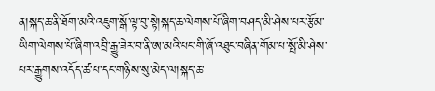ན།སྐད་ཆ་ནི་ཐོག་མའི་འཇུག་སྒོ་ལྟ་བུ་སྟེ།སྐད་ཆ་ལེགས་པོ་ཞིག་བཤད་མི་ཤེས་པར་རྩོམ་ཡིག་ལེགས་པོ་ཞིག་འབྲི་རྒྱུ་ཟེར་བ་ནི་ཨ་མའི་པང་གི་ཞོ་འཐུང་བཞིན་གོམ་པ་སྤོ་མི་ཤེས་པར་རྒྱུགས་འདོད་ཚ་པ་དང་གཉིས་སུ་མེད་ལ།སྐད་ཆ་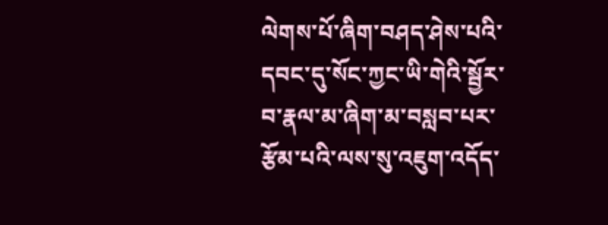ལེགས་པོ་ཞིག་བཤད་ཤེས་པའི་དབང་དུ་སོང་ཀྱང་ཡི་གེའི་སྦྱོར་བ་རྣལ་མ་ཞིག་མ་བསླབ་པར་རྩོམ་པའི་ལས་སུ་འཇུག་འདོད་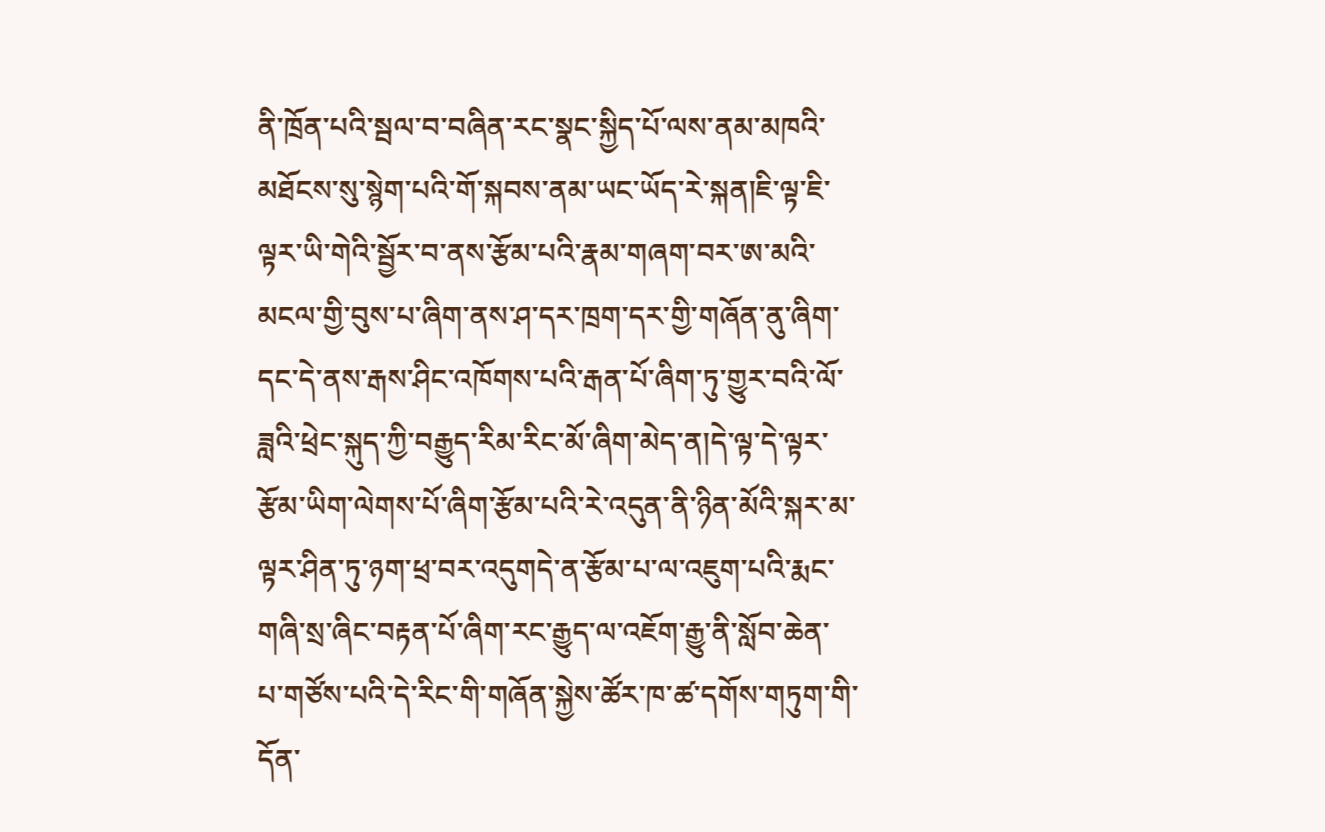ནི་ཁྲོན་པའི་སྦལ་བ་བཞིན་རང་སྣང་སྐྱིད་པོ་ལས་ནམ་མཁའི་མཐོངས་སུ་སྙེག་པའི་གོ་སྐབས་ནམ་ཡང་ཡོད་རེ་སྐན།ཇི་ལྟ་ཇི་ལྟར་ཡི་གེའི་སྦྱོར་བ་ནས་རྩོམ་པའི་རྣམ་གཞག་བར་ཨ་མའི་མངལ་གྱི་བུས་པ་ཞིག་ནས་ཤ་དར་ཁྲག་དར་གྱི་གཞོན་ནུ་ཞིག་དང་དེ་ནས་རྒས་ཤིང་འཁོགས་པའི་རྒན་པོ་ཞིག་ཏུ་གྱུར་བའི་ལོ་ཟླའི་ཕྲེང་སྐུད་ཀྱི་བརྒྱུད་རིམ་རིང་མོ་ཞིག་མེད་ན།དེ་ལྟ་དེ་ལྟར་རྩོམ་ཡིག་ལེགས་པོ་ཞིག་རྩོམ་པའི་རེ་འདུན་ནི་ཉིན་མོའི་སྐར་མ་ལྟར་ཤིན་ཏུ་ཉག་ཕྲ་བར་འདུགདེ་ན་རྩོམ་པ་ལ་འཇུག་པའི་རྨང་གཞི་སྲ་ཞིང་བརྟན་པོ་ཞིག་རང་རྒྱུད་ལ་འཇོག་རྒྱུ་ནི་སློབ་ཆེན་པ་གཙོས་པའི་དེ་རིང་གི་གཞོན་སྐྱེས་ཚོར་ཁ་ཚ་དགོས་གཏུག་གི་དོན་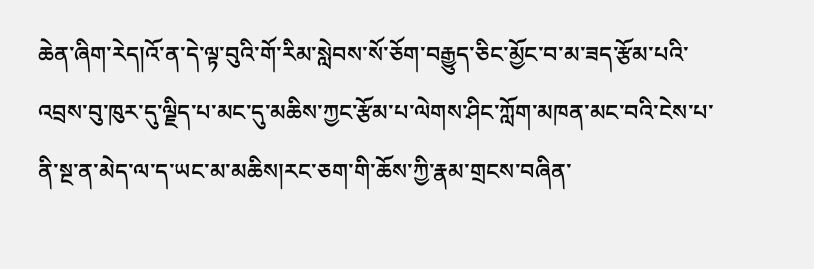ཆེན་ཞིག་རེད།འོ་ན་དེ་ལྟ་བུའི་གོ་རིམ་སླེབས་སོ་ཅོག་བརྒྱུད་ཅིང་མྱོང་བ་མ་ཟད་རྩོམ་པའི་འབྲས་བུ་ཁུར་དུ་ལྗིད་པ་མང་དུ་མཆིས་ཀྱང་རྩོམ་པ་ལེགས་ཤིང་ཀློག་མཁན་མང་བའི་ངེས་པ་ནི་སྔ་ན་མེད་ལ་ད་ཡང་མ་མཆིས།རང་ཅག་གི་ཆོས་ཀྱི་རྣམ་གྲངས་བཞིན་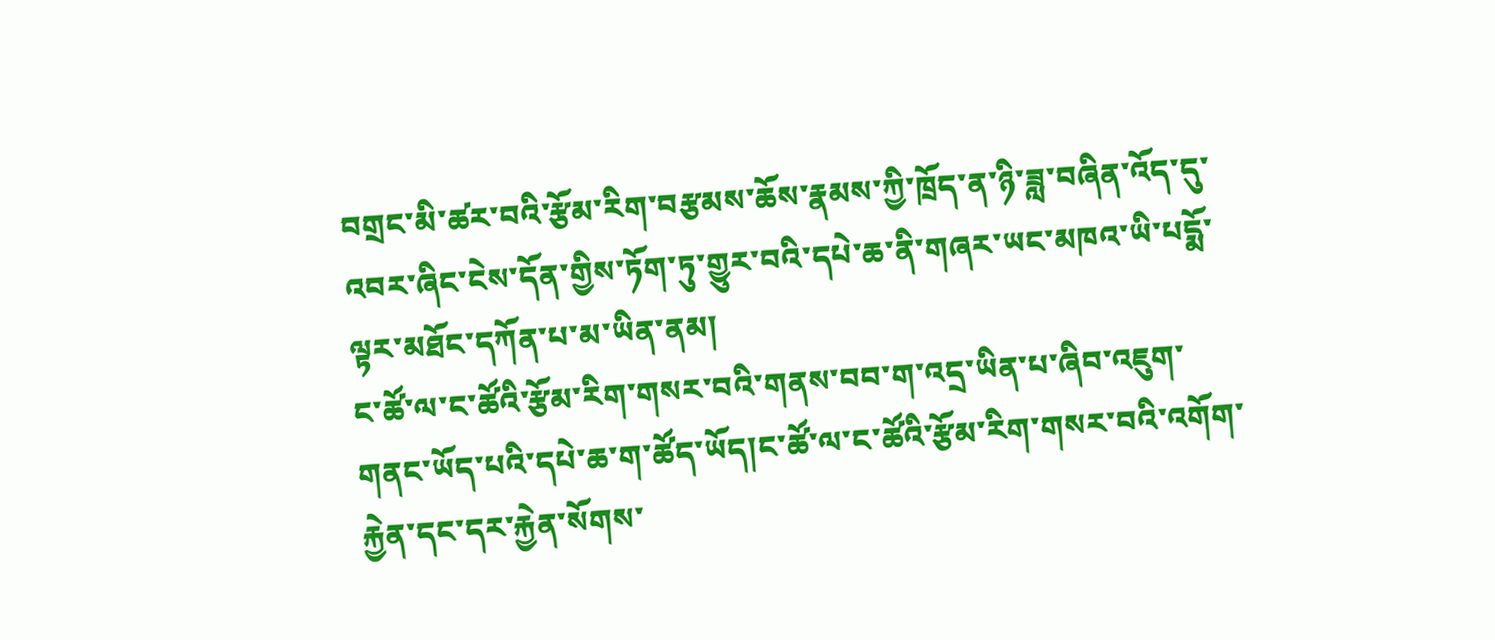བགྲང་མི་ཚར་བའི་རྩོམ་རིག་བརྩམས་ཆོས་རྣམས་ཀྱི་ཁྲོད་ན་ཉི་ཟླ་བཞིན་འོད་དུ་འབར་ཞིང་ངེས་དོན་གྱིས་ཏོག་ཏུ་གྱུར་བའི་དཔེ་ཆ་ནི་གཞར་ཡང་མཁའ་ཡི་པདྨོ་ལྟར་མཐོང་དཀོན་པ་མ་ཡིན་ནམ།
ང་ཚོ་ལ་ང་ཚོའི་རྩོམ་རིག་གསར་བའི་གནས་བབ་ག་འདྲ་ཡིན་པ་ཞིབ་འཇུག་གནང་ཡོད་པའི་དཔེ་ཆ་ག་ཚོད་ཡོད།ང་ཚོ་ལ་ང་ཚོའི་རྩོམ་རིག་གསར་བའི་འགོག་རྐྱེན་དང་དར་རྐྱེན་སོགས་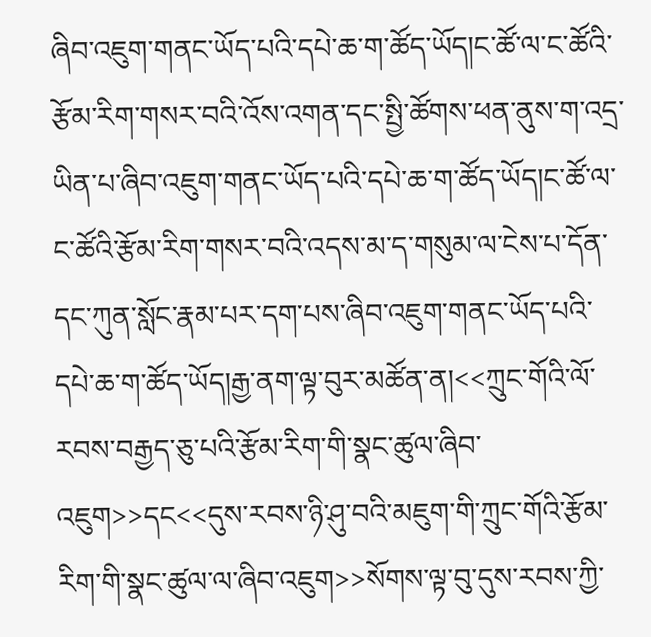ཞིབ་འཇུག་གནང་ཡོད་པའི་དཔེ་ཆ་ག་ཚོད་ཡོད།ང་ཚོ་ལ་ང་ཚོའི་རྩོམ་རིག་གསར་བའི་འོས་འགན་དང་སྤྱི་ཚོགས་ཕན་ནུས་ག་འདྲ་ཡིན་པ་ཞིབ་འཇུག་གནང་ཡོད་པའི་དཔེ་ཆ་ག་ཚོད་ཡོད།ང་ཚོ་ལ་ང་ཚོའི་རྩོམ་རིག་གསར་བའི་འདས་མ་ད་གསུམ་ལ་ངེས་པ་དོན་དང་ཀུན་སློང་རྣམ་པར་དག་པས་ཞིབ་འཇུག་གནང་ཡོད་པའི་དཔེ་ཆ་ག་ཚོད་ཡོད།རྒྱ་ནག་ལྟ་བུར་མཚོན་ན།<<ཀྲུང་གོའི་ལོ་རབས་བརྒྱད་ཅུ་པའི་རྩོམ་རིག་གི་སྣང་ཚུལ་ཞིབ་འཇུག>>དང<<དུས་རབས་ཉི་ཤུ་བའི་མཇུག་གི་ཀྲུང་གོའི་རྩོམ་རིག་གི་སྣང་ཚུལ་ལ་ཞིབ་འཇུག>>སོགས་ལྟ་བུ་དུས་རབས་ཀྱི་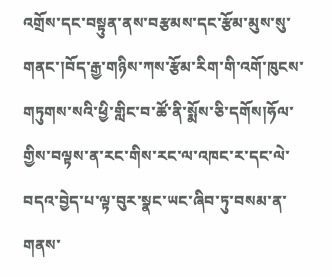འགྲོས་དང་བསྟུན་ནས་བརྩམས་དང་རྩོམ་མུས་སུ་གནང་།བོད་རྒྱ་གཉིས་ཀས་རྩོམ་རིག་གི་འགོ་ཁུངས་གཏུགས་སའི་ཕྱི་གླིང་བ་ཚོ་ནི་སྨོས་ཅི་དགོས།ཧོལ་གྱིས་བལྟས་ན་རང་གིས་རང་ལ་འཁང་ར་དང་ལེ་བདའ་བྱེད་པ་ལྟ་བུར་སྣང་ཡང་ཞིབ་ཏུ་བསམ་ན་གནས་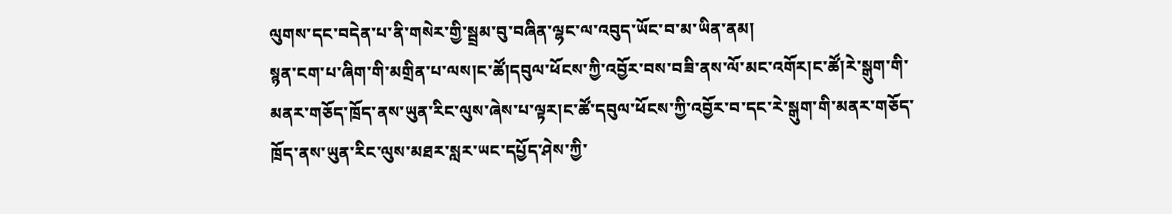ལུགས་དང་བདེན་པ་ནི་གསེར་གྱི་སྦྲམ་བུ་བཞིན་ལྷང་ལ་འབུད་ཡོང་བ་མ་ཡིན་ནམ།
སྙན་ངག་པ་ཞིག་གི་མགྲིན་པ་ལས།ང་ཚོ།དབུལ་ཕོངས་ཀྱི་འབྱོར་བས་བཟི་ནས་ལོ་མང་འགོར།ང་ཚོ།རེ་སྒུག་གི་མནར་གཅོད་ཁྲོད་ནས་ཡུན་རིང་ལུས་ཞེས་པ་ལྟར།ང་ཚོ་དབུལ་ཕོངས་ཀྱི་འབྱོར་བ་དང་རེ་སྒུག་གི་མནར་གཅོད་ཁྲོད་ནས་ཡུན་རིང་ལུས་མཐར་སླར་ཡང་དཔྱོད་ཤེས་ཀྱི་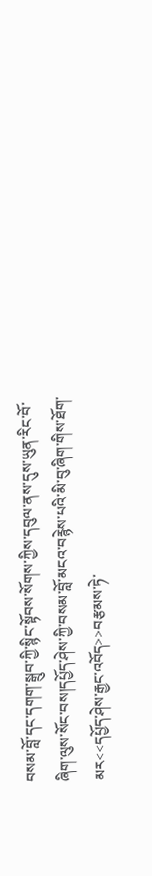བསམ་བློ་དང་དགག་སྒྲུབ་ཀྱི་སྙིང་སྟོབས་སོགས་ཀྱིས་དབུལ་ནས་དུས་ཡུན་རིང་བོ་ཞིག་ལུས་སོང་བས།དཔྱོད་ཤེས་ཀྱི་བསམ་བློ་མངའ་བརྙེས་པའི་མི་བུ་ཞིག་གིས་ཐོག་མར<<དཔྱོད་ཤེས་རྒྱང་འབོད>>བརྩམས་ཏེ་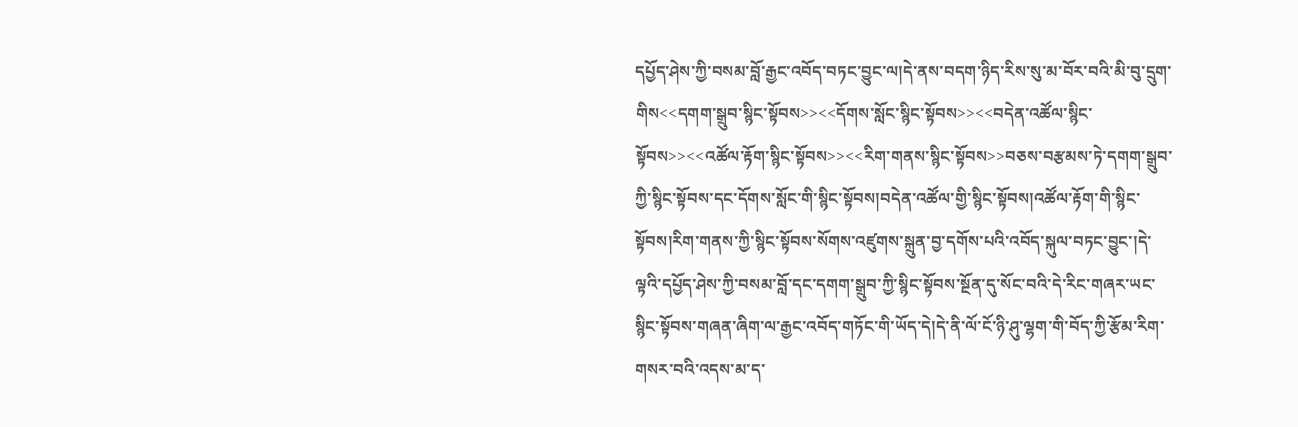དཔྱོད་ཤེས་ཀྱི་བསམ་བློ་རྒྱང་འབོད་བཏང་བྱུང་ལ།དེ་ནས་བདག་ཉིད་རིས་སུ་མ་བོར་བའི་མི་བུ་དྲུག་གིས<<དགག་སྒྲུབ་སྙིང་སྟོབས>><<དོགས་སློང་སྙིང་སྟོབས>><<བདེན་འཚོལ་སྙིང་སྟོབས>><<འཚོལ་རྟོག་སྙིང་སྟོབས>><<རིག་གནས་སྙིང་སྟོབས>>བཅས་བརྩམས་ཏེ་དགག་སྒྲུབ་ཀྱི་སྙིང་སྟོབས་དང་དོགས་སློང་གི་སྙིང་སྟོབས།བདེན་འཚོལ་གྱི་སྙིང་སྟོབས།འཚོལ་རྟོག་གི་སྙིང་སྟོབས།རིག་གནས་ཀྱི་སྙིང་སྟོབས་སོགས་འཛུགས་སྐྲུན་བྱ་དགོས་པའི་འབོད་སྐུལ་བཏང་བྱུང་།དེ་ལྟའི་དཔྱོད་ཤེས་ཀྱི་བསམ་བློ་དང་དགག་སྒྲུབ་ཀྱི་སྙིང་སྟོབས་སྔོན་དུ་སོང་བའི་དེ་རིང་གཞར་ཡང་སྙིང་སྟོབས་གཞན་ཞིག་ལ་རྒྱང་འབོད་གཏོང་གི་ཡོད་དེ།དེ་ནི་ལོ་ངོ་ཉི་ཤུ་ལྷག་གི་བོད་ཀྱི་རྩོམ་རིག་གསར་བའི་འདས་མ་ད་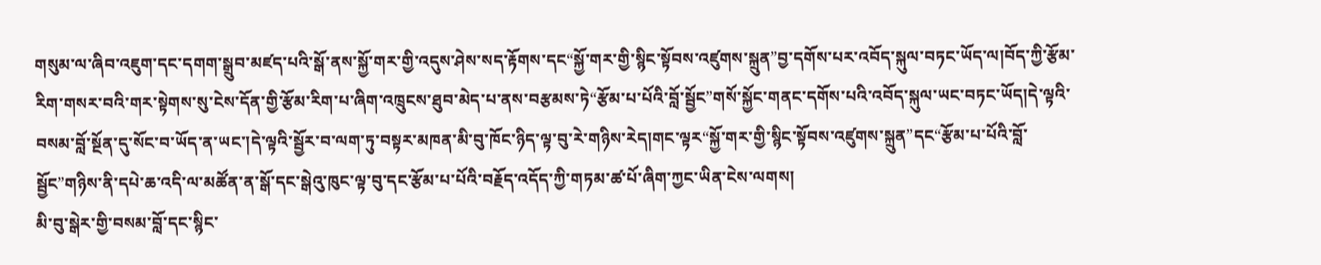གསུམ་ལ་ཞིབ་འཇུག་དང་དགག་སྒྲུབ་མཛད་པའི་སྒོ་ནས་སྐྱོ་གར་གྱི་འདུས་ཤེས་སད་རྟོགས་དང“སྐྱོ་གར་གྱི་སྙིང་སྟོབས་འཛུགས་སྐྲུན”བྱ་དགོས་པར་འབོད་སྐུལ་བཏང་ཡོད་ལ།བོད་ཀྱི་རྩོམ་རིག་གསར་བའི་གར་སྟེགས་སུ་ངེས་དོན་གྱི་རྩོམ་རིག་པ་ཞིག་འཁྲུངས་ཐུབ་མེད་པ་ནས་བརྩམས་ཏེ“རྩོམ་པ་པོའི་བློ་སྦྱོང”གསོ་སྐྱོང་གནང་དགོས་པའི་འབོད་སྐུལ་ཡང་བཏང་ཡོད།དེ་ལྟའི་བསམ་བློ་སྔོན་དུ་སོང་བ་ཡོད་ན་ཡང་།དེ་ལྟའི་སྦྱོར་བ་ལག་ཏུ་བསྟར་མཁན་མི་བུ་ཁོང་ཉིད་ལྟ་བུ་རེ་གཉིས་རེད།གང་ལྟར“སྐྱོ་གར་གྱི་སྙིང་སྟོབས་འཛུགས་སྐྲུན”དང“རྩོམ་པ་པོའི་བློ་སྦྱོང”གཉིས་ནི་དཔེ་ཆ་འདི་ལ་མཚོན་ན་སྒོ་དང་སྒེའུ་ཁུང་ལྟ་བུ་དང་རྩོམ་པ་པོའི་བརྗོད་འདོད་ཀྱི་གཏམ་ཚ་པོ་ཞིག་ཀྱང་ཡིན་ངེས་ལགས།
མི་བུ་སྒེར་གྱི་བསམ་བློ་དང་སྙིང་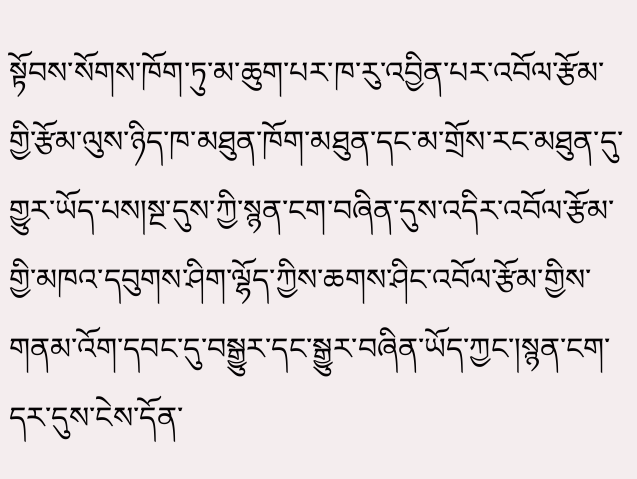སྟོབས་སོགས་ཁོག་ཏུ་མ་ཆུག་པར་ཁ་རུ་འབྱིན་པར་འབོལ་རྩོམ་གྱི་རྩོམ་ལུས་ཉིད་ཁ་མཐུན་ཁོག་མཐུན་དང་མ་གྲོས་རང་མཐུན་དུ་གྱུར་ཡོད་པས།སྔ་དུས་ཀྱི་སྙན་ངག་བཞིན་དུས་འདིར་འབོལ་རྩོམ་གྱི་མཁའ་དབུགས་ཤིག་ལྷོད་ཀྱིས་ཆགས་ཤིང་འབོལ་རྩོམ་གྱིས་གནམ་འོག་དབང་དུ་བསྒྱུར་དང་སྒྱུར་བཞིན་ཡོད་ཀྱང་།སྙན་ངག་དར་དུས་ངེས་དོན་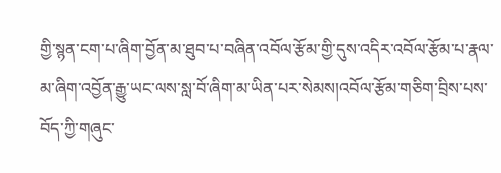གྱི་སྙན་ངག་པ་ཞིག་བྱོན་མ་ཐུབ་པ་བཞིན་འབོལ་རྩོམ་གྱི་དུས་འདིར་འབོལ་རྩོམ་པ་རྣལ་མ་ཞིག་འབྱོན་རྒྱུ་ཡང་ལས་སླ་བོ་ཞིག་མ་ཡིན་པར་སེམས།འབོལ་རྩོམ་གཅིག་བྲིས་པས་བོད་ཀྱི་གཞུང་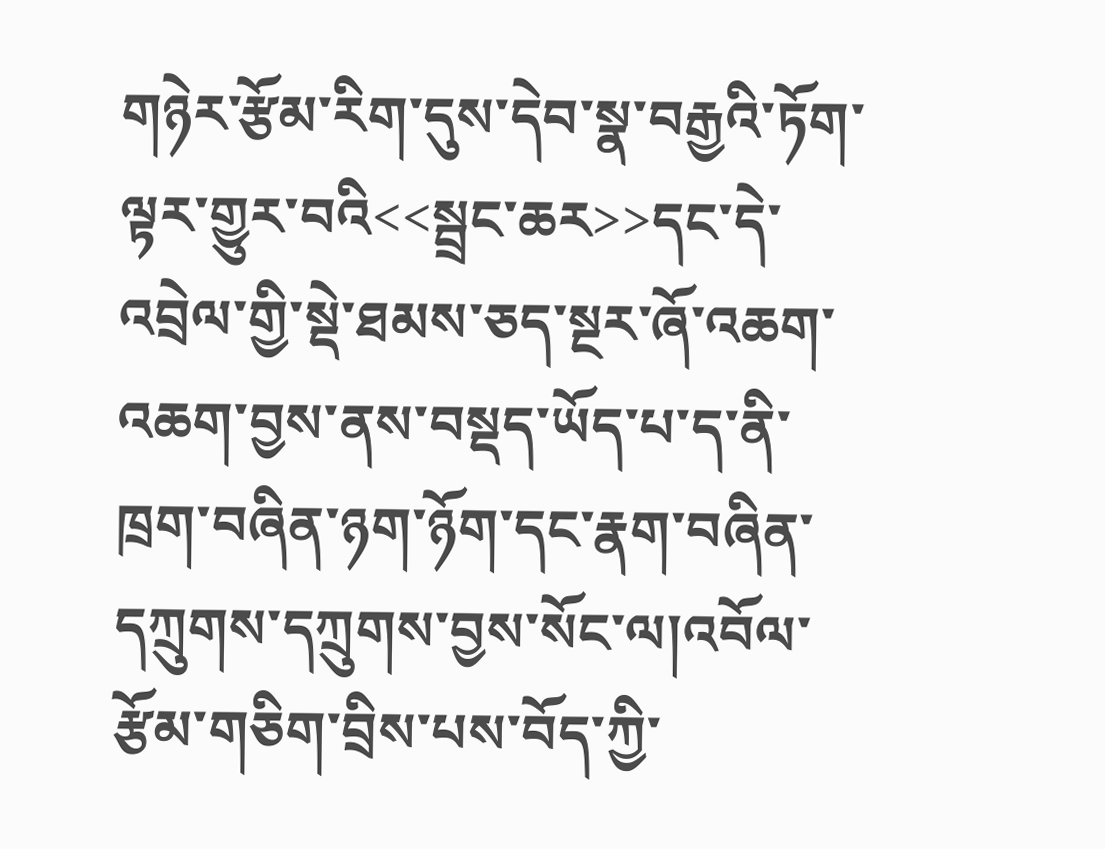གཉེར་རྩོམ་རིག་དུས་དེབ་སྣ་བརྒྱའི་ཏོག་ལྟར་གྱུར་བའི<<སྦྲང་ཆར>>དང་དེ་འབྲེལ་གྱི་སྡེ་ཐམས་ཅད་སྔར་ཞོ་འཆག་འཆག་བྱས་ནས་བསྡད་ཡོད་པ་ད་ནི་ཁྲག་བཞིན་ཉག་ཉོག་དང་རྣག་བཞིན་དཀྲུགས་དཀྲུགས་བྱས་སོང་ལ།འབོལ་རྩོམ་གཅིག་བྲིས་པས་བོད་ཀྱི་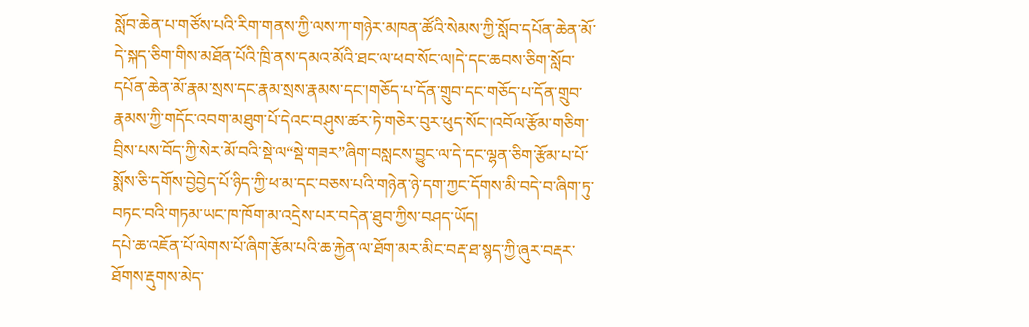སློབ་ཆེན་པ་གཙོས་པའི་རིག་གནས་ཀྱི་ལས་ཀ་གཉེར་མཁན་ཚོའི་སེམས་ཀྱི་སློབ་དཔོན་ཆེན་མོ་དེ་སྐད་ཅིག་གིས་མཐོན་པོའི་ཁྲི་ནས་དམའ་མོའི་ཐང་ལ་ཕབ་སོང་ལ།དེ་དང་ཆབས་ཅིག་སློབ་དཔོན་ཆེན་མོ་རྣམ་སྲས་དང་རྣམ་སྲས་རྣམས་དང་།གཅོད་པ་དོན་གྲུབ་དང་གཅོད་པ་དོན་གྲུབ་རྣམས་ཀྱི་གདོང་འབག་མཐུག་པོ་དེའང་བཤུས་ཚར་ཏེ་གཅེར་བུར་ཕུད་སོང་།འབོལ་རྩོམ་གཅིག་བྲིས་པས་བོད་ཀྱི་སེར་མོ་བའི་སྡེ་ལ“སྡེ་གཟར”ཞིག་བསླངས་བྱུང་ལ་དེ་དང་ལྷན་ཅིག་རྩོམ་པ་པོ་སྨོས་ཅི་དགོས་བྱེབྱེད་པོ་ཉིད་ཀྱི་ཕ་མ་དང་བཅས་པའི་གཉེན་ཉེ་དག་ཀྱང་དོགས་མི་བདེ་བ་ཞིག་ཏུ་བཏང་བའི་གཏམ་ཡང་ཁ་ཁོག་མ་འདྲེས་པར་བདེན་ཐུབ་ཀྱིས་བཤད་ཡོད།
དཔེ་ཆ་འཇོན་པོ་ལེགས་པོ་ཞིག་རྩོམ་པའི་ཆ་རྐྱེན་ལ་ཐོག་མར་མིང་བརྡ་ཐ་སྙད་ཀྱི་ཞུར་བརྡར་ཐོགས་རྡུགས་མེད་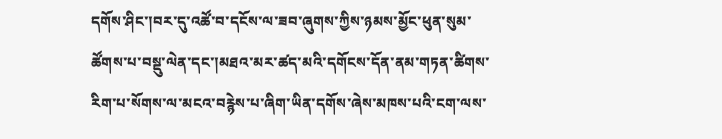དགོས་ཤིང་།བར་དུ་འཚོ་བ་དངོས་ལ་ཟབ་ཞུགས་ཀྱིས་ཉམས་མྱོང་ཕུན་སུམ་ཚོགས་པ་བསྡུ་ལེན་དང་།མཐའ་མར་ཚད་མའི་དགོངས་དོན་ནམ་གཏན་ཚིགས་རིག་པ་སོགས་ལ་མངའ་བརྙེས་པ་ཞིག་ཡིན་དགོས་ཞེས་མཁས་པའི་ངག་ལས་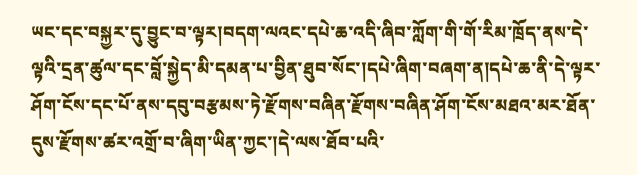ཡང་དང་བསྐྱར་དུ་བྱུང་བ་ལྟར།བདག་ལའང་དཔེ་ཆ་འདི་ཞིབ་ཀློག་གི་གོ་རིམ་ཁྲོད་ནས་དེ་ལྟའི་དྲན་ཚུལ་དང་བློ་སྐྱེད་མི་དམན་པ་བྱིན་ཐུབ་སོང་།དཔེ་ཞིག་བཞག་ན།དཔེ་ཆ་ནི་དེ་ལྟར་ཤོག་ངོས་དང་པོ་ནས་དབུ་བརྩམས་ཏེ་རྫོགས་བཞིན་རྫོགས་བཞིན་ཤོག་ངོས་མཐའ་མར་ཐོན་དུས་རྫོགས་ཚར་འགྲོ་བ་ཞིག་ཡིན་ཀྱང་།དེ་ལས་ཐོབ་པའི་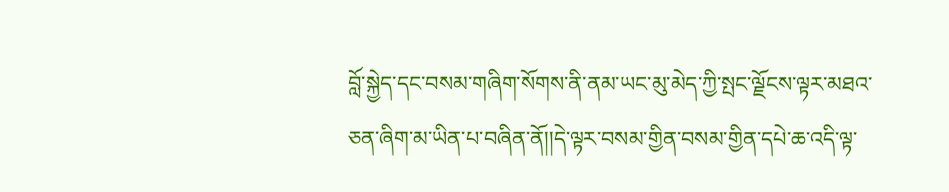བློ་སྐྱེད་དང་བསམ་གཞིག་སོགས་ནི་ནམ་ཡང་མུ་མེད་ཀྱི་སྤང་ལྗོངས་ལྟར་མཐའ་ཅན་ཞིག་མ་ཡིན་པ་བཞིན་ནོ།།དེ་ལྟར་བསམ་གྱིན་བསམ་གྱིན་དཔེ་ཆ་འདི་ལྟ་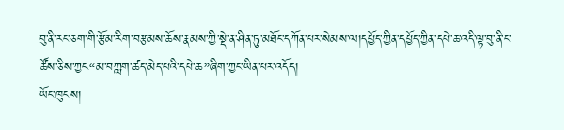བུ་ནི་རང་ཅག་གི་རྩོམ་རིག་བརྩམས་ཆོས་རྣམས་ཀྱི་སྡེ་ན་ཤིན་ཏུ་མཐོང་དཀོན་པར་སེམས་ལ།དཔྱོད་ཀྱིན་དཔྱོད་ཀྱིན་དཔེ་ཆ་འདི་ལྟ་བུ་ནི་ང་ཚོས་ཅིས་ཀྱང“མ་བཀླག་ཚད་མེད་པའི་དཔེ་ཆ”ཞིག་ཀྱང་ཡིན་པར་འདོད།
ཡོང་ཁུངས།